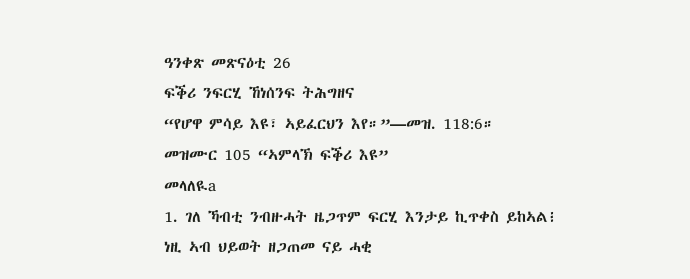ዓንቀጽ መጽናዕቲ 26
ፍቕሪ ንፍርሂ ኸነሰንፍ ትሕግዘና
“የሆዋ ምሳይ እዩ፣ ኣይፈርህን እየ።”—መዝ. 118:6።
መዝሙር 105 “ኣምላኽ ፍቕሪ እዩ”
መላለዪa
1. ገለ ኻብቲ ንብዙሓት ዜጋጥም ፍርሂ እንታይ ኪጥቀስ ይከኣል፧
ነዚ ኣብ ህይወት ዘጋጠመ ናይ ሓቂ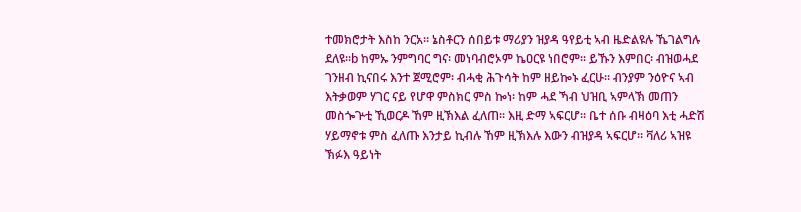ተመክሮታት እስከ ንርአ። ኔስቶርን ሰበይቱ ማሪያን ዝያዳ ዓየይቲ ኣብ ዜድልዩሉ ኼገልግሉ ደለዩ።b ከምኡ ንምግባር ግና፡ መነባብሮኦም ኬዐርዩ ነበሮም። ይኹን እምበር፡ ብዝወሓደ ገንዘብ ኪናበሩ እንተ ጀሚሮም፡ ብሓቂ ሕጉሳት ከም ዘይኰኑ ፈርሁ። ብንያም ንዕዮና ኣብ እትቃወም ሃገር ናይ የሆዋ ምስክር ምስ ኰነ፡ ከም ሓደ ኻብ ህዝቢ ኣምላኽ መጠን መስጐጕቲ ኺወርዶ ኸም ዚኽእል ፈለጠ። እዚ ድማ ኣፍርሆ። ቤተ ሰቡ ብዛዕባ እቲ ሓድሽ ሃይማኖቱ ምስ ፈለጡ እንታይ ኪብሉ ኸም ዚኽእሉ እውን ብዝያዳ ኣፍርሆ። ቫለሪ ኣዝዩ ኽፉእ ዓይነት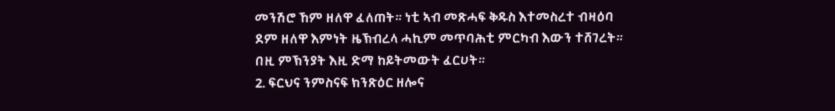መንሽሮ ኸም ዘለዋ ፈለጠት። ነቲ ኣብ መጽሓፍ ቅዱስ እተመስረተ ብዛዕባ ደም ዘለዋ እምነት ዜኽብረላ ሓኪም መጥባሕቲ ምርካብ እውን ተሸገረት። በዚ ምኽንያት እዚ ድማ ከይትመውት ፈርሀት።
2. ፍርህና ንምስናፍ ክንጽዕር ዘሎና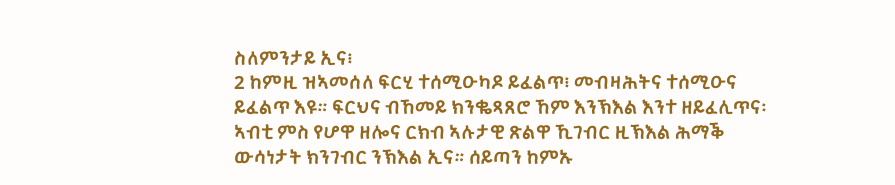ስለምንታይ ኢና፧
2 ከምዚ ዝኣመሰለ ፍርሂ ተሰሚዑካዶ ይፈልጥ፧ መብዛሕትና ተሰሚዑና ይፈልጥ እዩ። ፍርህና ብኸመይ ክንቈጻጸሮ ኸም እንኽእል እንተ ዘይፈሊጥና፡ ኣብቲ ምስ የሆዋ ዘሎና ርክብ ኣሉታዊ ጽልዋ ኺገብር ዚኽእል ሕማቕ ውሳነታት ክንገብር ንኽእል ኢና። ሰይጣን ከምኡ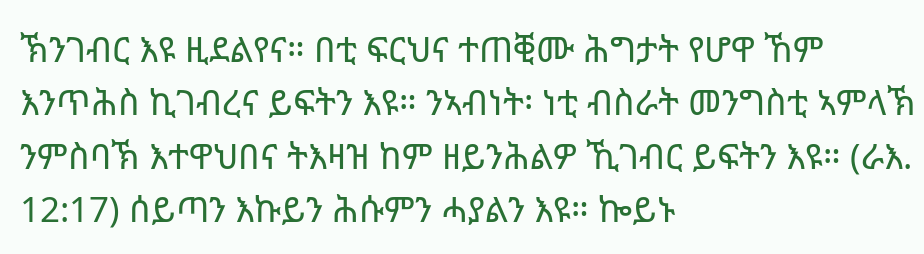ኽንገብር እዩ ዚደልየና። በቲ ፍርህና ተጠቒሙ ሕግታት የሆዋ ኸም እንጥሕስ ኪገብረና ይፍትን እዩ። ንኣብነት፡ ነቲ ብስራት መንግስቲ ኣምላኽ ንምስባኽ እተዋህበና ትእዛዝ ከም ዘይንሕልዎ ኺገብር ይፍትን እዩ። (ራእ. 12:17) ሰይጣን እኩይን ሕሱምን ሓያልን እዩ። ኰይኑ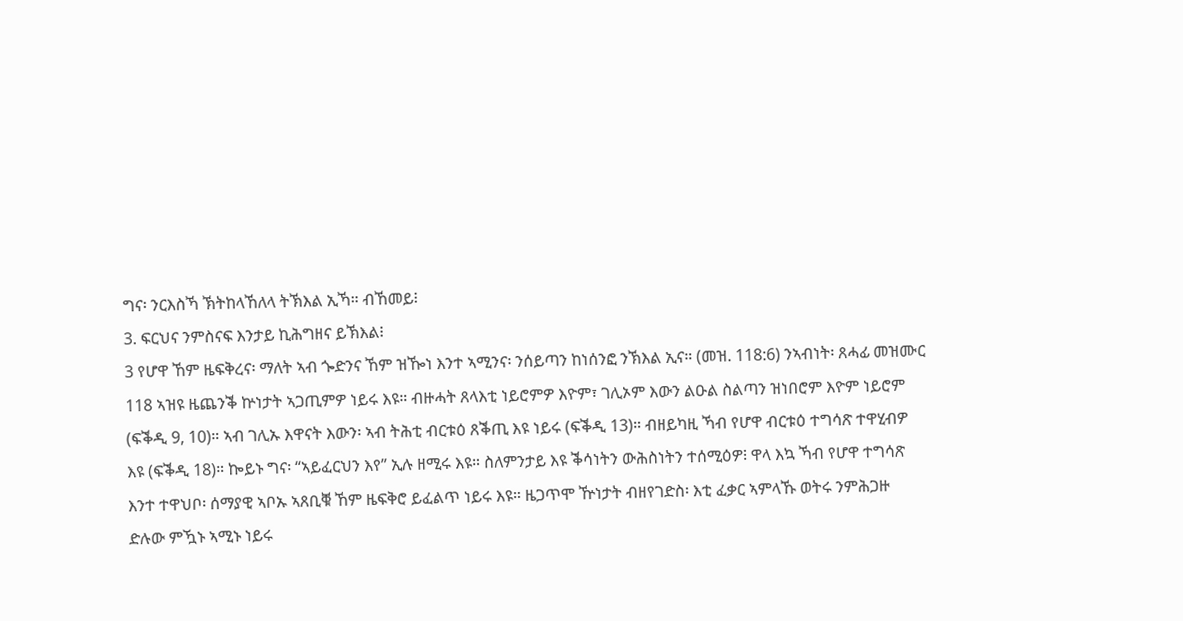ግና፡ ንርእስኻ ኽትከላኸለላ ትኽእል ኢኻ። ብኸመይ፧
3. ፍርህና ንምስናፍ እንታይ ኪሕግዘና ይኽእል፧
3 የሆዋ ኸም ዜፍቅረና፡ ማለት ኣብ ጐድንና ኸም ዝዀነ እንተ ኣሚንና፡ ንሰይጣን ከነሰንፎ ንኽእል ኢና። (መዝ. 118:6) ንኣብነት፡ ጸሓፊ መዝሙር 118 ኣዝዩ ዜጨንቕ ኵነታት ኣጋጢምዎ ነይሩ እዩ። ብዙሓት ጸላእቲ ነይሮምዎ እዮም፣ ገሊኦም እውን ልዑል ስልጣን ዝነበሮም እዮም ነይሮም (ፍቕዲ 9, 10)። ኣብ ገሊኡ እዋናት እውን፡ ኣብ ትሕቲ ብርቱዕ ጸቕጢ እዩ ነይሩ (ፍቕዲ 13)። ብዘይካዚ ኻብ የሆዋ ብርቱዕ ተግሳጽ ተዋሂብዎ እዩ (ፍቕዲ 18)። ኰይኑ ግና፡ “ኣይፈርህን እየ” ኢሉ ዘሚሩ እዩ። ስለምንታይ እዩ ቕሳነትን ውሕስነትን ተሰሚዕዎ፧ ዋላ እኳ ኻብ የሆዋ ተግሳጽ እንተ ተዋህቦ፡ ሰማያዊ ኣቦኡ ኣጸቢቑ ኸም ዜፍቅሮ ይፈልጥ ነይሩ እዩ። ዜጋጥሞ ዅነታት ብዘየገድስ፡ እቲ ፈቃር ኣምላኹ ወትሩ ንምሕጋዙ ድሉው ምዃኑ ኣሚኑ ነይሩ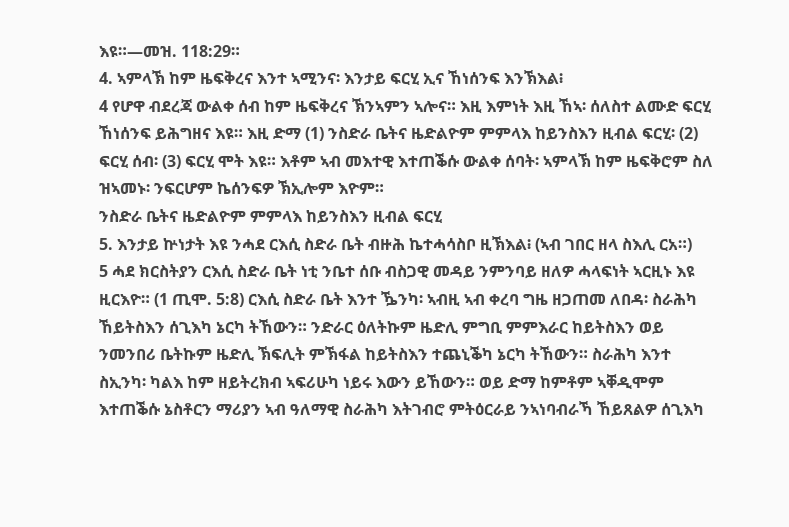እዩ።—መዝ. 118:29።
4. ኣምላኽ ከም ዜፍቅረና እንተ ኣሚንና፡ እንታይ ፍርሂ ኢና ኸነሰንፍ እንኽእል፧
4 የሆዋ ብደረጃ ውልቀ ሰብ ከም ዜፍቅረና ኽንኣምን ኣሎና። እዚ እምነት እዚ ኸኣ፡ ሰለስተ ልሙድ ፍርሂ ኸነሰንፍ ይሕግዘና እዩ። እዚ ድማ (1) ንስድራ ቤትና ዜድልዮም ምምላእ ከይንስእን ዚብል ፍርሂ፡ (2) ፍርሂ ሰብ፡ (3) ፍርሂ ሞት እዩ። እቶም ኣብ መእተዊ እተጠቕሱ ውልቀ ሰባት፡ ኣምላኽ ከም ዜፍቅሮም ስለ ዝኣመኑ፡ ንፍርሆም ኬሰንፍዎ ኽኢሎም እዮም።
ንስድራ ቤትና ዜድልዮም ምምላእ ከይንስእን ዚብል ፍርሂ
5. እንታይ ኵነታት እዩ ንሓደ ርእሲ ስድራ ቤት ብዙሕ ኬተሓሳስቦ ዚኽእል፧ (ኣብ ገበር ዘላ ስእሊ ርአ።)
5 ሓደ ክርስትያን ርእሲ ስድራ ቤት ነቲ ንቤተ ሰቡ ብስጋዊ መዳይ ንምንባይ ዘለዎ ሓላፍነት ኣርዚኑ እዩ ዚርእዮ። (1 ጢሞ. 5:8) ርእሲ ስድራ ቤት እንተ ዄንካ፡ ኣብዚ ኣብ ቀረባ ግዜ ዘጋጠመ ለበዳ፡ ስራሕካ ኸይትስእን ሰጊእካ ኔርካ ትኸውን። ንድራር ዕለትኩም ዜድሊ ምግቢ ምምእራር ከይትስእን ወይ ንመንበሪ ቤትኩም ዜድሊ ኽፍሊት ምኽፋል ከይትስእን ተጨኒቕካ ኔርካ ትኸውን። ስራሕካ እንተ ስኢንካ፡ ካልእ ከም ዘይትረክብ ኣፍሪሁካ ነይሩ እውን ይኸውን። ወይ ድማ ከምቶም ኣቐዲሞም እተጠቕሱ ኔስቶርን ማሪያን ኣብ ዓለማዊ ስራሕካ እትገብሮ ምትዕርራይ ንኣነባብራኻ ኸይጸልዎ ሰጊእካ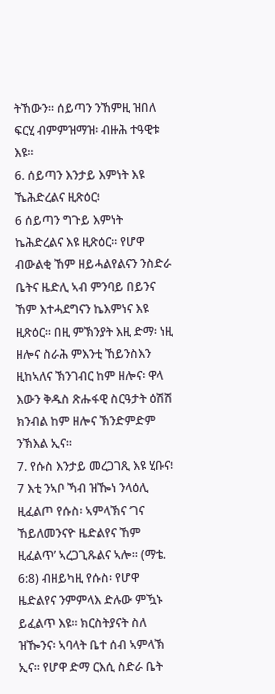ትኸውን። ሰይጣን ንኸምዚ ዝበለ ፍርሂ ብምምዝማዝ፡ ብዙሕ ተዓዊቱ እዩ።
6. ሰይጣን እንታይ እምነት እዩ ኼሕድረልና ዚጽዕር፧
6 ሰይጣን ግጉይ እምነት ኬሕድረልና እዩ ዚጽዕር። የሆዋ ብውልቂ ኸም ዘይሓልየልናን ንስድራ ቤትና ዜድሊ ኣብ ምንባይ በይንና ኸም እተሓደግናን ኬእምነና እዩ ዚጽዕር። በዚ ምኽንያት እዚ ድማ፡ ነዚ ዘሎና ስራሕ ምእንቲ ኸይንስእን ዚከኣለና ኽንገብር ከም ዘሎና፡ ዋላ እውን ቅዱስ ጽሑፋዊ ስርዓታት ዕሽሽ ክንብል ከም ዘሎና ኽንድምድም ንኽእል ኢና።
7. የሱስ እንታይ መረጋገጺ እዩ ሂቡና፧
7 እቲ ንኣቦ ኻብ ዝዀነ ንላዕሊ ዚፈልጦ የሱስ፡ ኣምላኽና ‘ገና ኸይለመንናዮ ዜድልየና ኸም ዚፈልጥ’ ኣረጋጊጹልና ኣሎ። (ማቴ. 6:8) ብዘይካዚ የሱስ፡ የሆዋ ዜድልየና ንምምላእ ድሉው ምዃኑ ይፈልጥ እዩ። ክርስትያናት ስለ ዝዀንና፡ ኣባላት ቤተ ሰብ ኣምላኽ ኢና። የሆዋ ድማ ርእሲ ስድራ ቤት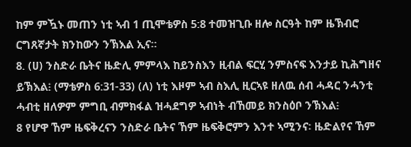ከም ምዃኑ መጠን ነቲ ኣብ 1 ጢሞቴዎስ 5:8 ተመዝጊቡ ዘሎ ስርዓት ከም ዜኽብሮ ርግጸኛታት ክንከውን ንኽእል ኢና።
8. (ሀ) ንስድራ ቤትና ዜድሊ ምምላእ ከይንስእን ዚብል ፍርሂ ንምስናፍ እንታይ ኪሕግዘና ይኽእል፧ (ማቴዎስ 6:31-33) (ለ) ነቲ እዞም ኣብ ስእሊ ዚርኣዩ ዘለዉ ሰብ ሓዳር ንሓንቲ ሓብቲ ዘለዎም ምግቢ ብምክፋል ዝሓደግዎ ኣብነት ብኸመይ ክንስዕቦ ንኽእል፧
8 የሆዋ ኸም ዜፍቅረናን ንስድራ ቤትና ኸም ዜፍቅሮምን እንተ ኣሚንና፡ ዜድልየና ኸም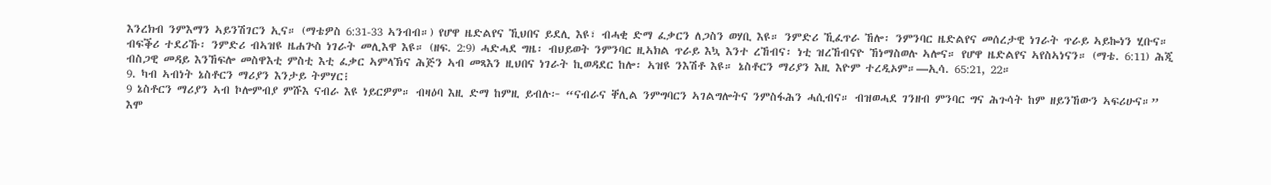እንረክብ ንምእማን ኣይንሽገርን ኢና። (ማቴዎስ 6:31-33 ኣንብብ።) የሆዋ ዜድልየና ኺህበና ይደሊ እዩ፣ ብሓቂ ድማ ፈቃርን ለጋስን ወሃቢ እዩ። ንምድሪ ኺፈጥራ ኸሎ፡ ንምንባር ዜድልየና መሰረታዊ ነገራት ጥራይ ኣይኰነን ሂቡና። ብፍቕሪ ተደሪኹ፡ ንምድሪ ብኣዝዩ ዜሐጕስ ነገራት መሊእዋ እዩ። (ዘፍ. 2:9) ሓድሓደ ግዜ፡ ብህይወት ንምንባር ዚኣክል ጥራይ እኳ እንተ ረኸብና፡ ነቲ ዝረኸብናዮ ኸነማስወሉ ኣሎና። የሆዋ ዜድልየና ኣየስኣነናን። (ማቴ. 6:11) ሕጂ ብስጋዊ መዳይ እንኸፍሎ መስዋእቲ ምስቲ እቲ ፈቃር ኣምላኽና ሕጅን ኣብ መጻእን ዚህበና ነገራት ኪወዳደር ከሎ፡ ኣዝዩ ንእሽቶ እዩ። ኔስቶርን ማሪያን እዚ እዮም ተረዲኦም።—ኢሳ. 65:21, 22።
9. ካብ ኣብነት ኔስቶርን ማሪያን እንታይ ትምሃር፧
9 ኔስቶርን ማሪያን ኣብ ኮሎምብያ ምሹእ ናብራ እዩ ነይርዎም። ብዛዕባ እዚ ድማ ከምዚ ይብሉ፦ “ናብራና ቐሊል ንምግባርን ኣገልግሎትና ንምስፋሕን ሓሲብና። ብዝወሓደ ገንዘብ ምንባር ግና ሕጉሳት ከም ዘይንኸውን ኣፍሪሁና።” እሞ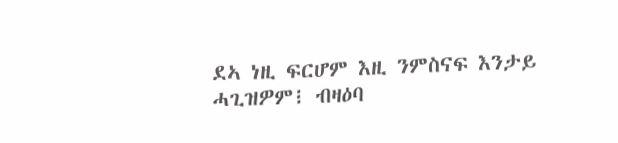ደኣ ነዚ ፍርሆም እዚ ንምስናፍ እንታይ ሓጊዝዎም፧ ብዛዕባ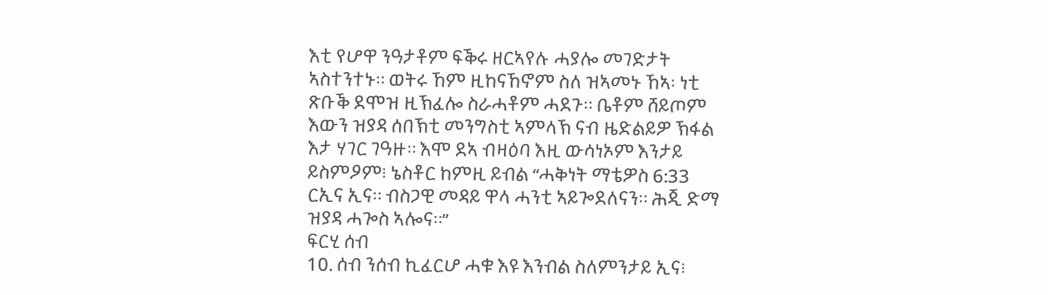እቲ የሆዋ ንዓታቶም ፍቕሩ ዘርኣየሉ ሓያሎ መገድታት ኣስተንተኑ። ወትሩ ኸም ዚከናኸኖም ስለ ዝኣመኑ ኸኣ፡ ነቲ ጽቡቕ ደሞዝ ዚኽፈሎ ስራሓቶም ሓደጉ። ቤቶም ሸይጦም እውን ዝያዳ ሰበኽቲ መንግስቲ ኣምላኽ ናብ ዜድልይዎ ኽፋል እታ ሃገር ገዓዙ። እሞ ደኣ ብዛዕባ እዚ ውሳነኦም እንታይ ይስምዖም፧ ኔስቶር ከምዚ ይብል “ሓቅነት ማቴዎስ 6:33 ርኢና ኢና። ብስጋዊ መዳይ ዋላ ሓንቲ ኣይጐደለናን። ሕጂ ድማ ዝያዳ ሓጐስ ኣሎና።”
ፍርሂ ሰብ
10. ሰብ ንሰብ ኪፈርሆ ሓቁ እዩ እንብል ስለምንታይ ኢና፧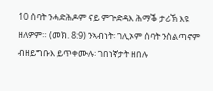10 ሰባት ንሓድሕዶም ናይ ምጕድዳእ ሕማቕ ታሪኽ እዩ ዘለዎም። (መክ. 8:9) ንኣብነት፡ ገሊኦም ሰባት ንስልጣኖም ብዘይግቡእ ይጥቀሙሉ፡ ገበነኛታት ዘበሉ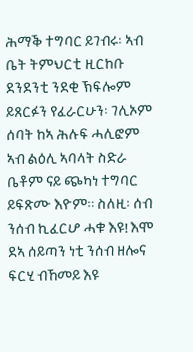ሕማቕ ተግባር ይገብሩ፡ ኣብ ቤት ትምህርቲ ዚርከቡ ደንደንቲ ንደቂ ኽፍሎም ይጸርፉን የፈራርሁን፡ ገሊኦም ሰባት ከኣ ሕሉፍ ሓሊፎም ኣብ ልዕሊ ኣባላት ስድራ ቤቶም ናይ ጭካነ ተግባር ይፍጽሙ እዮም። ስለዚ፡ ሰብ ንሰብ ኪፈርሆ ሓቁ እዩ! እሞ ደኣ ሰይጣን ነቲ ንሰብ ዘሎና ፍርሂ ብኸመይ እዩ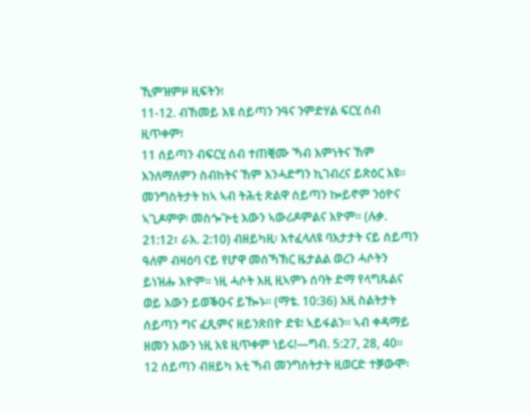ኺምዝምዞ ዚፍትን፧
11-12. ብኸመይ እዩ ሰይጣን ንዓና ንምድሃል ፍርሂ ሰብ ዚጥቀም፧
11 ሰይጣን ብፍርሂ ሰብ ተጠቒሙ ኻብ እምነትና ኸም እንለማለምን ስብከትና ኸም እንሓድግን ኪገብረና ይጽዕር እዩ። መንግስትታት ከኣ ኣብ ትሕቲ ጽልዋ ሰይጣን ኰይኖም ንዕዮና ኣጊዶምዎ፡ መስጐጕቲ እውን ኣውሪዶምልና እዮም። (ሉቃ. 21:12፣ ራእ. 2:10) ብዘይካዚ፡ እተፈላለዩ ባእታታት ናይ ሰይጣን ዓለም ብዛዕባ ናይ የሆዋ መሰኻኽር ዜታልል ወረን ሓሶትን ይነዝሑ እዮም። ነዚ ሓሶት እዚ ዚኣምኑ ሰባት ድማ የላግጹልና ወይ እውን ይወቕዑና ይዀኑ። (ማቴ. 10:36) እዚ ስልትታት ሰይጣን ግና ፈጺምና ዘይንጽበዮ ድዩ፧ ኣይፋልን። ኣብ ቀዳማይ ዘመን እውን ነዚ እዩ ዚጥቀም ነይሩ!—ግብ. 5:27, 28, 40።
12 ሰይጣን ብዘይካ እቲ ኻብ መንግስትታት ዚወርድ ተቓውሞ፡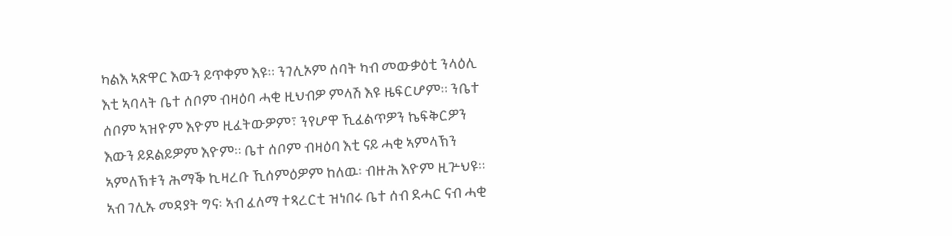ካልእ ኣጽዋር እውን ይጥቀም እዩ። ንገሊኦም ሰባት ካብ መውቃዕቲ ንላዕሊ እቲ ኣባላት ቤተ ሰቦም ብዛዕባ ሓቂ ዚህብዎ ምላሽ እዩ ዜፍርሆም። ንቤተ ሰቦም ኣዝዮም እዮም ዚፈትውዎም፣ ንየሆዋ ኺፈልጥዎን ኬፍቅርዎን እውን ይደልይዎም እዮም። ቤተ ሰቦም ብዛዕባ እቲ ናይ ሓቂ ኣምላኽን ኣምለኽቱን ሕማቕ ኪዛረቡ ኺሰምዕዎም ከለዉ፡ ብዙሕ እዮም ዚጕህዩ። ኣብ ገሊኡ መዳያት ግና፡ ኣብ ፈለማ ተጻረርቲ ዝነበሩ ቤተ ሰብ ደሓር ናብ ሓቂ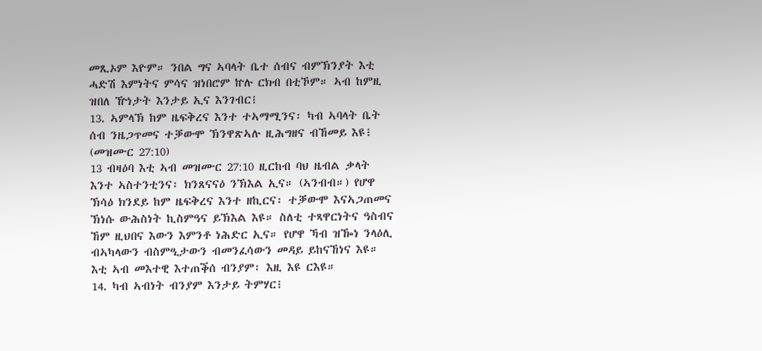መጺኦም እዮም። ንበል ግና ኣባላት ቤተ ሰብና ብምኽንያት እቲ ሓድሽ እምነትና ምሳና ዝነበሮም ኵሉ ርክብ በቲኾም። ኣብ ከምዚ ዝበለ ዅነታት እንታይ ኢና እንገብር፧
13. ኣምላኽ ከም ዜፍቅረና እንተ ተኣማሚንና፡ ካብ ኣባላት ቤት ሰብ ንዜጋጥመና ተቓውሞ ኽንዋጽኣሉ ዚሕግዘና ብኸመይ እዩ፧ (መዝሙር 27:10)
13 ብዛዕባ እቲ ኣብ መዝሙር 27:10 ዚርከብ ባህ ዜብል ቃላት እንተ ኣስተንቲንና፡ ክንጸናናዕ ንኽእል ኢና። (ኣንብብ።) የሆዋ ኽሳዕ ክንደይ ከም ዜፍቅረና እንተ ዘኪርና፡ ተቓውሞ እናኣጋጠመና ኽነሱ ውሕስነት ኪስምዓና ይኽእል እዩ። ስለቲ ተጻዋርነትና ዓስብና ኸም ዚህበና እውን እምንቶ ነሕድር ኢና። የሆዋ ኻብ ዝዀነ ንላዕሊ ብኣካላውን ብስምዒታውን ብመንፈሳውን መዳይ ይከናኸነና እዩ። እቲ ኣብ መእተዊ እተጠቕሰ ብንያም፡ እዚ እዩ ርእዩ።
14. ካብ ኣብነት ብንያም እንታይ ትምሃር፧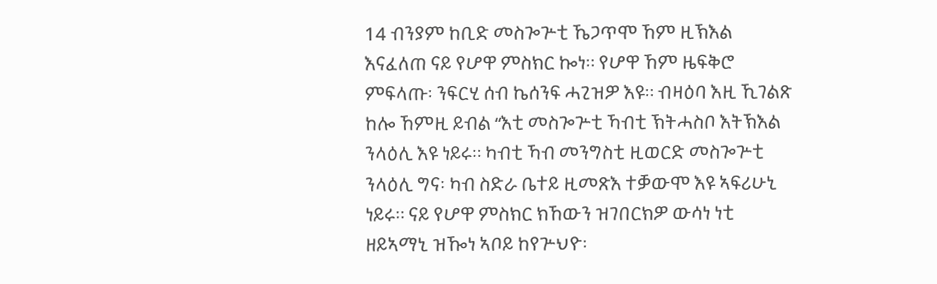14 ብንያም ከቢድ መስጐጕቲ ኼጋጥሞ ኸም ዚኽእል እናፈለጠ ናይ የሆዋ ምስክር ኰነ። የሆዋ ኸም ዜፍቅሮ ምፍላጡ፡ ንፍርሂ ሰብ ኬሰንፍ ሓጊዝዎ እዩ። ብዛዕባ እዚ ኺገልጽ ከሎ ኸምዚ ይብል “እቲ መስጐጕቲ ኻብቲ ኽትሓስቦ እትኽእል ንላዕሊ እዩ ነይሩ። ካብቲ ኻብ መንግስቲ ዚወርድ መስጐጕቲ ንላዕሊ ግና፡ ካብ ስድራ ቤተይ ዚመጽእ ተቓውሞ እዩ ኣፍሪሁኒ ነይሩ። ናይ የሆዋ ምስክር ክኸውን ዝገበርክዎ ውሳነ ነቲ ዘይኣማኒ ዝዀነ ኣቦይ ከየጕህዮ፡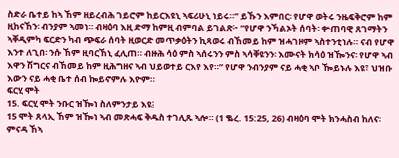ስድራ ቤተይ ከኣ ኸም ዘይረብሕ ገይሮም ከይርእዩኒ ኣፍሪሁኒ ነይሩ።” ይኹን እምበር፡ የሆዋ ወትሩ ንዜፍቅሮም ከም ዚከናኸን፡ ብንያም ኣመነ። ብዛዕባ እዚ ድማ ከምዚ ብምባል ይገልጽ፦ “የሆዋ ንኻልኦት ሰባት፡ ቍጠባዊ ጸገማትን ኣቐዲምካ ፍርድን ካብ ጭፍራ ሰባት ዚወርድ መጥቃዕትን ኪጻወሩ ብኸመይ ከም ዝሓገዞም ኣስተንቲነሉ። ናብ የሆዋ እንተ ለጊበ፡ ንሱ ኸም ዚባርኸኒ ፈሊጠ። ብዙሕ ሳዕ ምስ ኣሰሩንን ምስ ኣሳቐዩንን፡ እሙናት ክሳዕ ዝዀንና፡ የሆዋ ኣብ እዋን ሽግርና ብኸመይ ከም ዚሕግዘና ኣብ ህይወተይ ርእየ እየ።” የሆዋ ንብንያም ናይ ሓቂ ኣቦ ዀይኑሉ እዩ፣ ህዝቡ እውን ናይ ሓቂ ቤተ ሰብ ኰይኖምሉ እዮም።
ፍርሂ ሞት
15. ፍርሂ ሞት ንቡር ዝዀነ ስለምንታይ እዩ፧
15 ሞት ጸላኢ ኸም ዝዀነ ኣብ መጽሓፍ ቅዱስ ተገሊጹ ኣሎ። (1 ቈረ. 15:25, 26) ብዛዕባ ሞት ክንሓስብ ከለና፡ ምናዳ ኸኣ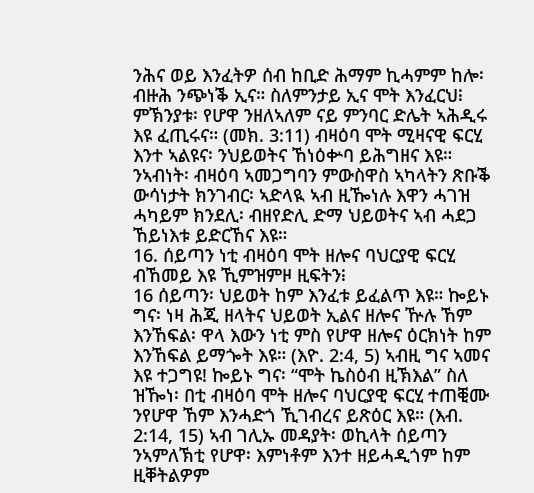ንሕና ወይ እንፈትዎ ሰብ ከቢድ ሕማም ኪሓምም ከሎ፡ ብዙሕ ንጭነቕ ኢና። ስለምንታይ ኢና ሞት እንፈርህ፧ ምኽንያቱ፡ የሆዋ ንዘለኣለም ናይ ምንባር ድሌት ኣሕዲሩ እዩ ፈጢሩና። (መክ. 3:11) ብዛዕባ ሞት ሚዛናዊ ፍርሂ እንተ ኣልዩና፡ ንህይወትና ኸነዕቍባ ይሕግዘና እዩ። ንኣብነት፡ ብዛዕባ ኣመጋግባን ምውስዋስ ኣካላትን ጽቡቕ ውሳነታት ክንገብር፡ ኣድላዪ ኣብ ዚዀነሉ እዋን ሓገዝ ሓካይም ክንደሊ፡ ብዘየድሊ ድማ ህይወትና ኣብ ሓደጋ ኸይነእቱ ይድርኸና እዩ።
16. ሰይጣን ነቲ ብዛዕባ ሞት ዘሎና ባህርያዊ ፍርሂ ብኸመይ እዩ ኺምዝምዞ ዚፍትን፧
16 ሰይጣን፡ ህይወት ከም እንፈቱ ይፈልጥ እዩ። ኰይኑ ግና፡ ነዛ ሕጂ ዘላትና ህይወት ኢልና ዘሎና ዅሉ ኸም እንኸፍል፡ ዋላ እውን ነቲ ምስ የሆዋ ዘሎና ዕርክነት ከም እንኸፍል ይማጐት እዩ። (እዮ. 2:4, 5) ኣብዚ ግና ኣመና እዩ ተጋግዩ! ኰይኑ ግና፡ “ሞት ኬስዕብ ዚኽእል” ስለ ዝዀነ፡ በቲ ብዛዕባ ሞት ዘሎና ባህርያዊ ፍርሂ ተጠቒሙ ንየሆዋ ኸም እንሓድጎ ኺገብረና ይጽዕር እዩ። (እብ. 2:14, 15) ኣብ ገሊኡ መዳያት፡ ወኪላት ሰይጣን ንኣምለኽቲ የሆዋ፡ እምነቶም እንተ ዘይሓዲጎም ከም ዚቐትልዎም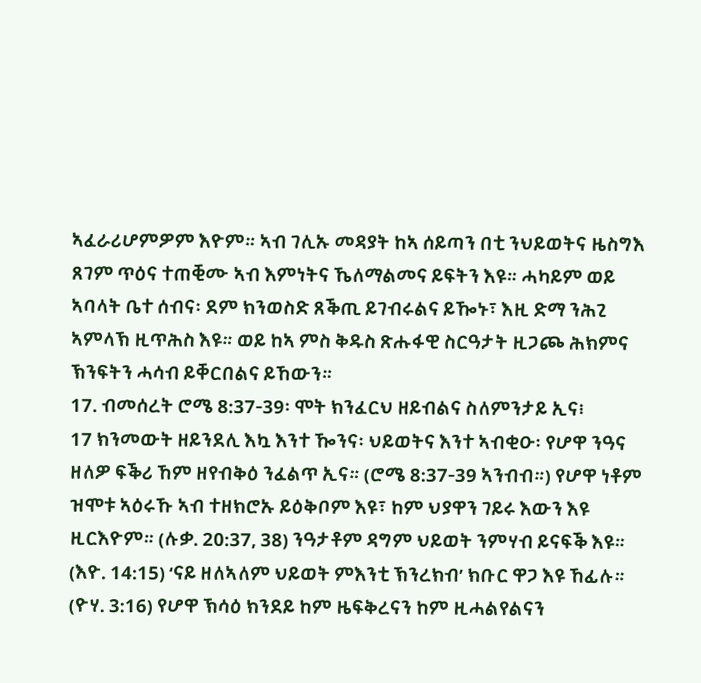ኣፈራሪሆምዎም እዮም። ኣብ ገሊኡ መዳያት ከኣ ሰይጣን በቲ ንህይወትና ዜስግእ ጸገም ጥዕና ተጠቒሙ ኣብ እምነትና ኼለማልመና ይፍትን እዩ። ሓካይም ወይ ኣባላት ቤተ ሰብና፡ ደም ክንወስድ ጸቕጢ ይገብሩልና ይዀኑ፣ እዚ ድማ ንሕጊ ኣምላኽ ዚጥሕስ እዩ። ወይ ከኣ ምስ ቅዱስ ጽሑፋዊ ስርዓታት ዚጋጮ ሕክምና ኽንፍትን ሓሳብ ይቐርበልና ይኸውን።
17. ብመሰረት ሮሜ 8:37-39፡ ሞት ክንፈርህ ዘይብልና ስለምንታይ ኢና፧
17 ክንመውት ዘይንደሊ እኳ እንተ ዀንና፡ ህይወትና እንተ ኣብቂዑ፡ የሆዋ ንዓና ዘለዎ ፍቕሪ ኸም ዘየብቅዕ ንፈልጥ ኢና። (ሮሜ 8:37-39 ኣንብብ።) የሆዋ ነቶም ዝሞቱ ኣዕሩኹ ኣብ ተዘክሮኡ ይዕቅቦም እዩ፣ ከም ህያዋን ገይሩ እውን እዩ ዚርእዮም። (ሉቃ. 20:37, 38) ንዓታቶም ዳግም ህይወት ንምሃብ ይናፍቕ እዩ። (እዮ. 14:15) ‘ናይ ዘለኣለም ህይወት ምእንቲ ኽንረክብ’ ክቡር ዋጋ እዩ ኸፊሉ። (ዮሃ. 3:16) የሆዋ ኽሳዕ ክንደይ ከም ዜፍቅረናን ከም ዚሓልየልናን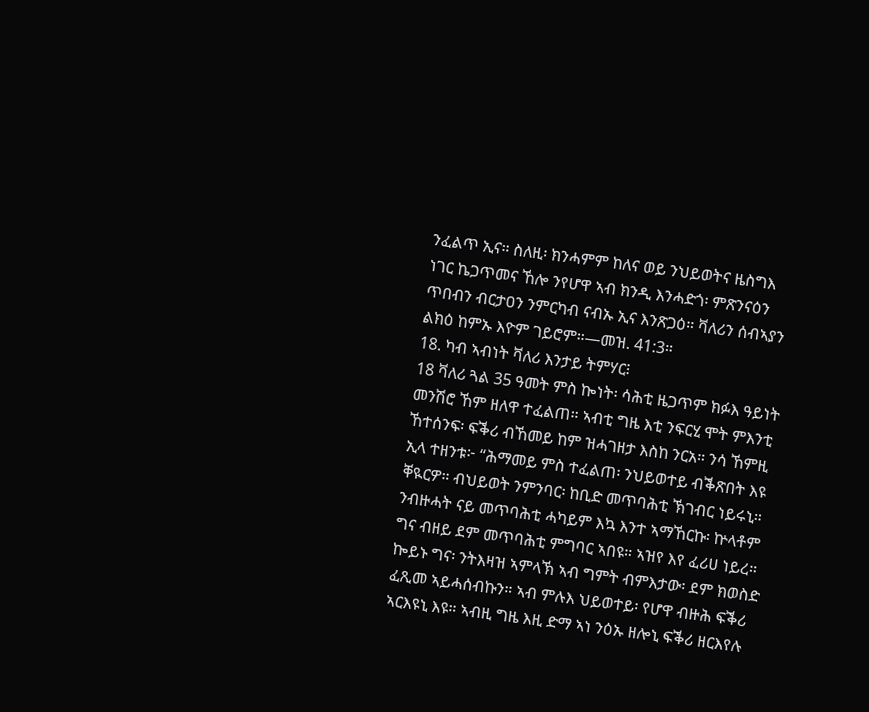ንፈልጥ ኢና። ስለዚ፡ ክንሓምም ከለና ወይ ንህይወትና ዜስግእ ነገር ኬጋጥመና ኸሎ ንየሆዋ ኣብ ክንዲ እንሓድጎ፡ ምጽንናዕን ጥበብን ብርታዐን ንምርካብ ናብኡ ኢና እንጽጋዕ። ቫለሪን ሰብኣያን ልክዕ ከምኡ እዮም ገይሮም።—መዝ. 41:3።
18. ካብ ኣብነት ቫለሪ እንታይ ትምሃር፧
18 ቫለሪ ጓል 35 ዓመት ምስ ኰነት፡ ሳሕቲ ዜጋጥም ክፉእ ዓይነት መንሽሮ ኸም ዘለዋ ተፈልጠ። ኣብቲ ግዜ እቲ ንፍርሂ ሞት ምእንቲ ኸተሰንፍ፡ ፍቕሪ ብኸመይ ከም ዝሓገዘታ እስከ ንርአ። ንሳ ኸምዚ ኢላ ተዘንቱ፦ “ሕማመይ ምስ ተፈልጠ፡ ንህይወተይ ብቕጽበት እዩ ቐዪርዎ። ብህይወት ንምንባር፡ ከቢድ መጥባሕቲ ኽገብር ነይሩኒ። ንብዙሓት ናይ መጥባሕቲ ሓካይም እኳ እንተ ኣማኸርኩ፡ ኵላቶም ግና ብዘይ ደም መጥባሕቲ ምግባር ኣበዩ። ኣዝየ እየ ፈሪሀ ነይረ። ኰይኑ ግና፡ ንትእዛዝ ኣምላኽ ኣብ ግምት ብምእታው፡ ደም ክወስድ ፈጺመ ኣይሓሰብኩን። ኣብ ምሉእ ህይወተይ፡ የሆዋ ብዙሕ ፍቕሪ ኣርእዩኒ እዩ። ኣብዚ ግዜ እዚ ድማ ኣነ ንዕኡ ዘሎኒ ፍቕሪ ዘርእየሉ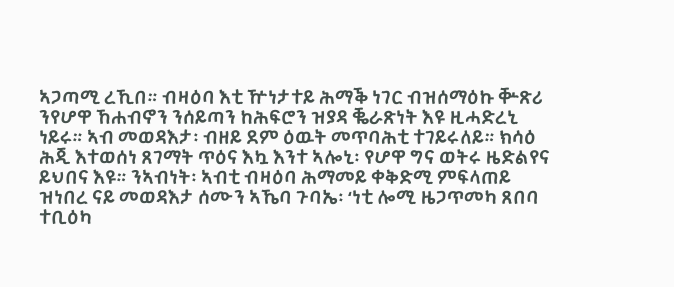ኣጋጣሚ ረኺበ። ብዛዕባ እቲ ዅነታተይ ሕማቕ ነገር ብዝሰማዕኩ ቝጽሪ ንየሆዋ ኸሐብኖን ንሰይጣን ከሕፍሮን ዝያዳ ቘራጽነት እዩ ዚሓድረኒ ነይሩ። ኣብ መወዳእታ፡ ብዘይ ደም ዕዉት መጥባሕቲ ተገይሩለይ። ክሳዕ ሕጂ እተወሰነ ጸገማት ጥዕና እኳ እንተ ኣሎኒ፡ የሆዋ ግና ወትሩ ዜድልየና ይህበና እዩ። ንኣብነት፡ ኣብቲ ብዛዕባ ሕማመይ ቀቅድሚ ምፍላጠይ ዝነበረ ናይ መወዳእታ ሰሙን ኣኼባ ጉባኤ፡ ‘ነቲ ሎሚ ዜጋጥመካ ጸበባ ተቢዕካ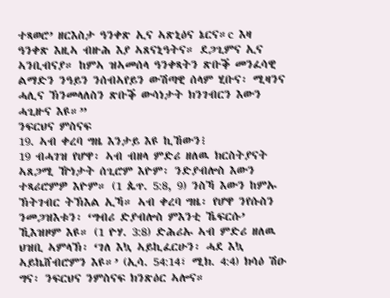ተጻወሮ’ ዘርእስታ ዓንቀጽ ኢና ኣጽኒዕና ኔርና።c እዛ ዓንቀጽ እዚኣ ብዙሕ እያ ኣጸናኒዓትና። ደጋጊምና ኢና ኣንቢብናያ። ከምኣ ዝኣመሰላ ዓንቀጻትን ጽቡቕ መንፈሳዊ ልማድን ንዓይን ንሰብኣየይን ውሽጣዊ ሰላም ሂቡና፡ ሚዛንና ሓሊና ኽንመላለስን ጽቡቕ ውሳነታት ክንገብርን እውን ሓጊዙና እዩ።”
ንፍርህና ምስናፍ
19. ኣብ ቀረባ ግዜ እንታይ እዩ ኪኸውን፧
19 ብሓገዝ የሆዋ፡ ኣብ ብዘላ ምድሪ ዘለዉ ክርስትያናት ኣጸጋሚ ዅነታት ሰጊሮም እዮም፡ ንድያብሎስ እውን ተጻሪሮምዎ እዮም። (1 ጴጥ. 5:8, 9) ንስኻ እውን ከምኡ ኽትገብር ትኽእል ኢኻ። ኣብ ቀረባ ግዜ፡ የሆዋ ንየሱስን ንመጋዝእቱን፡ ‘ግብሪ ድያብሎስ ምእንቲ ኼፍርሱ’ ኺእዝዞም እዩ። (1 ዮሃ. 3:8) ድሕሪኡ ኣብ ምድሪ ዘለዉ ህዝቢ ኣምላኽ፡ ‘ገለ እኳ ኣይኪፈርሁን፡ ሓደ እኳ ኣይኬሸብሮምን እዩ።’ (ኢሳ. 54:14፣ ሚክ. 4:4) ክሳዕ ሽዑ ግና፡ ንፍርህና ንምስናፍ ክንጽዕር ኣሎና።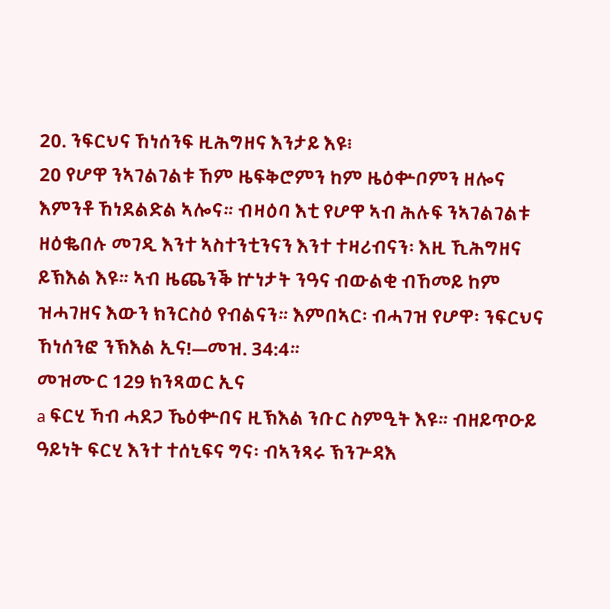20. ንፍርህና ኸነሰንፍ ዚሕግዘና እንታይ እዩ፧
20 የሆዋ ንኣገልገልቱ ኸም ዜፍቅሮምን ከም ዜዕቍቦምን ዘሎና እምንቶ ኸነደልድል ኣሎና። ብዛዕባ እቲ የሆዋ ኣብ ሕሉፍ ንኣገልገልቱ ዘዕቈበሉ መገዲ እንተ ኣስተንቲንናን እንተ ተዛሪብናን፡ እዚ ኺሕግዘና ይኽእል እዩ። ኣብ ዜጨንቕ ኵነታት ንዓና ብውልቂ ብኸመይ ከም ዝሓገዘና እውን ክንርስዕ የብልናን። እምበኣር፡ ብሓገዝ የሆዋ፡ ንፍርህና ኸነሰንፎ ንኽእል ኢና!—መዝ. 34:4።
መዝሙር 129 ክንጻወር ኢና
a ፍርሂ ኻብ ሓደጋ ኼዕቍበና ዚኽእል ንቡር ስምዒት እዩ። ብዘይጥዑይ ዓይነት ፍርሂ እንተ ተሰኒፍና ግና፡ ብኣንጻሩ ኽንጕዳእ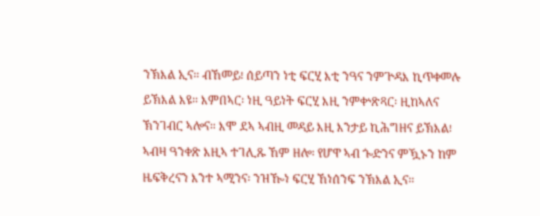ንኽእል ኢና። ብኸመይ፧ ሰይጣን ነቲ ፍርሂ እቲ ንዓና ንምጕዳእ ኪጥቀመሉ ይኽእል እዩ። እምበኣር፡ ነዚ ዓይነት ፍርሂ እዚ ንምቍጽጻር፡ ዚከኣለና ኽንገብር ኣሎና። እሞ ደኣ ኣብዚ መዳይ እዚ እንታይ ኪሕግዘና ይኽእል፧ ኣብዛ ዓንቀጽ እዚኣ ተገሊጹ ኸም ዘሎ፡ የሆዋ ኣብ ጐድንና ምዃኑን ከም ዜፍቅረናን እንተ ኣሚንና፡ ንዝዀነ ፍርሂ ኸነሰንፍ ንኽእል ኢና።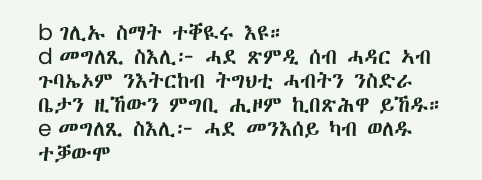b ገሊኡ ስማት ተቐዪሩ እዩ።
d መግለጺ ስእሊ፦ ሓደ ጽምዲ ሰብ ሓዳር ኣብ ጉባኤኦም ንእትርከብ ትግህቲ ሓብትን ንስድራ ቤታን ዚኸውን ምግቢ ሒዞም ኪበጽሕዋ ይኸዱ።
e መግለጺ ስእሊ፦ ሓደ መንእሰይ ካብ ወለዱ ተቓውሞ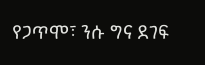የጋጥሞ፣ ንሱ ግና ደገፍ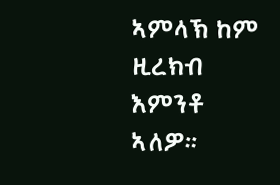ኣምላኽ ከም ዚረክብ እምንቶ ኣለዎ።